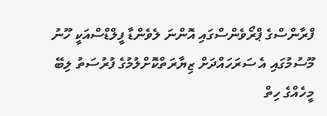ފްރާންސްގެ ޕްރޯވެންސްގައި އޮންނަ ލެވެންޑާ ފީލްޑްސްއަކީ ހޫނު މޫސުމުގައި އެ ސަރަހައްދަށް ޒިޔާރަތްކޮށްލުމުގެ ފުރުސަތު ލިބޭ މީހެއްގެ ހިތް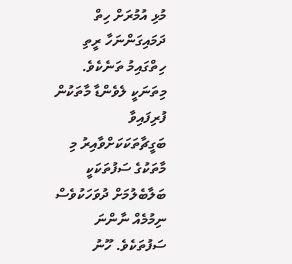މުޅި އުމުރަށް ހިތް ދަމައިގަންނަހާ ރީތި ހިތްގައިމު ތަނެކެވެ.
މިތަނަކީ ލެވެންޑާ މާތަކުން ފުރިފައިވާ ބަގީޗާތަކަކަށްވާއިރު މި މާތަކުގެ ސަފުތަކަކީ ބަލާބެލުމަށް ދުވަހަކުވެސް ނިމުމެއް ނާންނަ ސަފުތަކެވެ. ހޫނު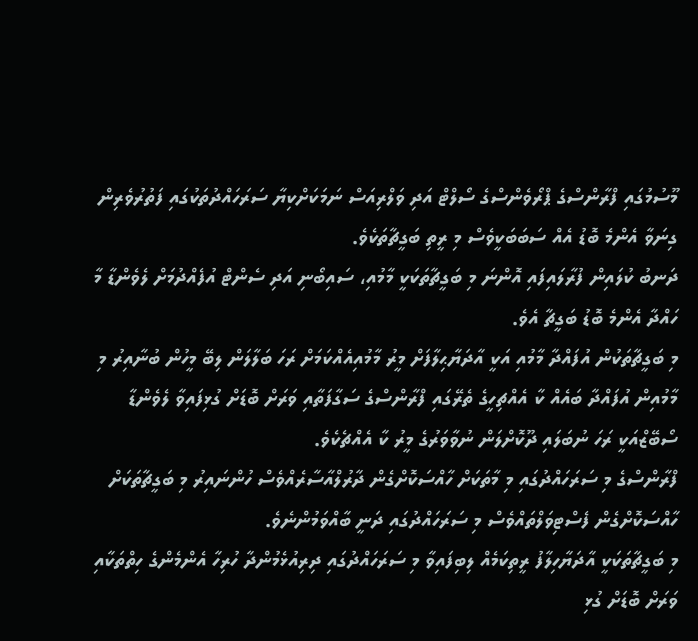މޫސުމުގައި ފްރާންސްގެ ޕްރޯވެންސްގެ ސޯލްޓް އަދި ވަލްރިއަސް ނަމަކަށްކިޔާ ސަރަހައްދުތަކުގައި ފަތުރުވެރިން ގިނަވާ އެންމެ ބޮޑު އެއް ސަބަބަކީވެސް މި ރީތި ބަގީޗާތަކެވެ.
ދަނބު ކުލައިން ފުރާލައިފައި އޮންނަ މި ބަގީޗާތަކަކީ މާމުއި، ސައިބޯނި އަދި ސެންޓް އުފެއްދުމަށް ލެވެންޑާ މާ ހައްދާ އެންމެ ބޮޑު ބަގީޗާ އެވެ.
މި ބަގީޗާތަކުން އުފައްދާ މާމުއި އަކީ އާދަޔާޙިލާފަށް މީރު މާމުއިއެއްކަމަށް ރަހަ ބަލާލަން ލިބޭ މީހުން ބުނާއިރު މި މާމުއިން އުފައްދާ ބައެއް ކާ އެއްޗިހީގެ ތެރޭގައި ފްރާންސްގެ ސަގާފަތާއި ވަރަށް ބޮޑަށް ގުޅިފައިވާ ލެވެންޑާ ސޯބޭޒްއަކީ ރަހަ ނުބަލައި ދޫކޮށްލަން ނުވާވަރުގެ މީރު ކާ އެއްޗެކެވެ.
ފްރާންސްގެ މި ސަރަހައްދުގައި މި މާތަކަށް ހާއްސަކޮށްގެން ދާރުލްއާސާރެއްވެސް ހުންނައިރު މި ބަގީޗާތަކަށް ހާއްސަކޮށްގެން ފެސްޓިވަލްތައްވެސް މި ސަރަހައްދުގައި ދަނީ ބާއްވަމުންނެވެ.
މި ބަގީޗާތަކަކީ އާދަޔާހިލާފު ރީތިކަމެއް ލިބިފައިވާ މި ސަރަހައްދުގައި ދިރިއުޅެމުންދާ ހުރިހާ އެންމެންގެ ހިތްތަކާއި ވަރަށް ބޮޑަށް ގުޅި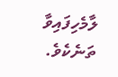ލާމެހިފައިވާ ތަނެކެވެ.